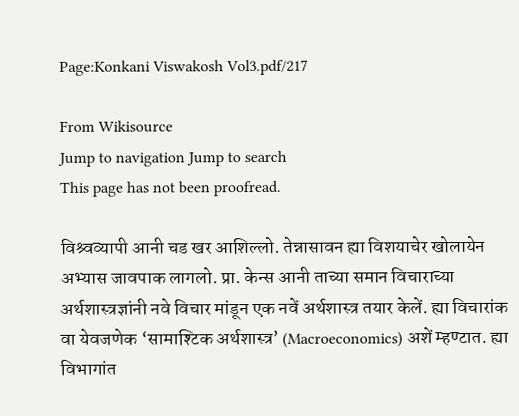Page:Konkani Viswakosh Vol3.pdf/217

From Wikisource
Jump to navigation Jump to search
This page has not been proofread.

विश्र्वव्यापी आनी चड खर आशिल्लो. तेन्नासावन ह्या विशयाचेर खोलायेन अभ्यास जावपाक लागलो. प्रा. केन्स आनी ताच्या समान विचाराच्या अर्थशास्त्रज्ञांनी नवे विचार मांडून एक नवें अर्थशास्त्र तयार केलें. ह्या विचारांक वा येवजणेक ‘सामाश्टिक अर्थशास्त्र’ (Macroeconomics) अशें म्हण्टात. ह्या विभागांत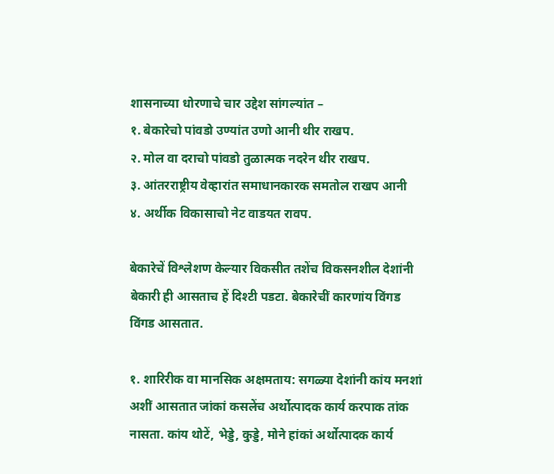शासनाच्या धोरणाचे चार उद्देश सांगल्यांत –
१. बेकारेचो पांवडो उण्यांत उणो आनी थीर राखप.
२. मोल वा दराचो पांवडो तुळात्मक नदरेन थीर राखप.
३. आंतरराष्ट्रीय वेव्हारांत समाधानकारक समतोल राखप आनी
४. अर्थीक विकासाचो नेट वाडयत रावप.

बेकारेचें विश्लेशण केल्यार विकसीत तशेंच विकसनशील देशांनी बेकारी ही आसताच हें दिश्टी पडटा. बेकारेचीं कारणांय विंगड विंगड आसतात.

१. शारिरीक वा मानसिक अक्षमताय: सगळ्या देशांनी कांय मनशां अशीं आसतात जांकां कसलेंच अर्थोत्पादक कार्य करपाक तांक नासता. कांय थोटें, भेड्डे, कुड्डे, मोने हांकां अर्थोत्पादक कार्य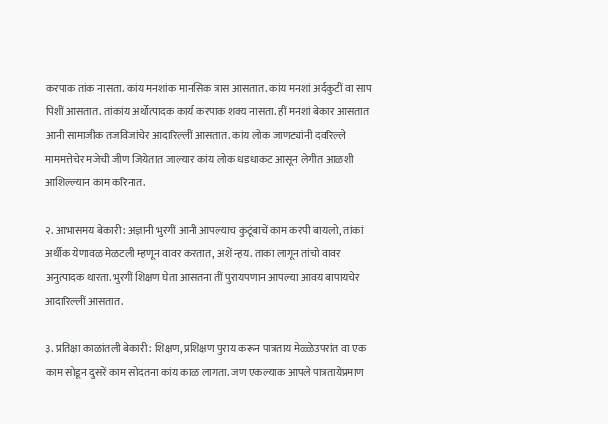करपाक तांक नासता. कांय मनशांक मानसिक त्रास आसतात. कांय मनशां अर्दकुटीं वा साप पिशीं आसतात. तांकांय अर्थोत्पादक कार्य करपाक शक्य नासता. हीं मनशां बेकार आसतात आनी सामाजीक तजविजांचेर आदारिल्लीं आसतात. कांय लोक जाणट्यांनी दवरिल्ले माममत्तेचेर मजेची जीण जियेतात जाल्यार कांय लोक धडधाकट आसून लेगीत आळशी आशिल्ल्यान काम करिनात.

२. आभासमय बेकारी: अज्ञानी भुरगीं आनी आपल्याच कुटूंबाचें काम करपी बायलो, तांकां अर्थीक येणावळ मेळटली म्हणून वावर करतात, अशें न्हय. ताका लागून तांचो वावर अनुत्पादक थारता. भुरगीं शिक्षण घेता आसतना तीं पुरायपणान आपल्या आवय बापायचेर आदारिल्लीं आसतात.

३. प्रतिक्षा काळांतली बेकारी: शिक्षण, प्रशिक्षण पुराय करून पात्रताय मेळ्ळेउपरांत वा एक काम सोडून दुसरें काम सोदतना कांय काळ लागता. जण एकल्याक आपले पात्रतायेप्रमाण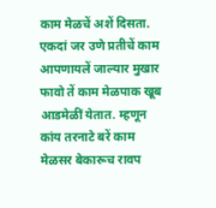काम मेळचें अशें दिसता. एकदां जर उणे प्रतीचें काम आपणायलें जाल्यार मुखार फावो तें काम मेळपाक खूब आडमेळीं येतात. म्हणून कांय तरनाटे बरें काम मेळसर बेकारूच रावप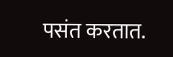पसंत करतात.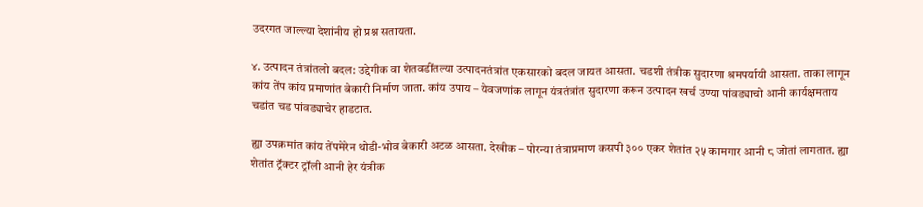उदरगत जाल्ल्या देशांनीय हो प्रश्न सतायता.

४. उत्पादन तंत्रांतलो बदल: उद्देगीक वा शेतवडींतल्या उत्पादनतंत्रांत एकसारको बदल जायत आसता. चडशी तंत्रीक सुदारणा श्रमपर्यायी आसता. ताका लागून कांय तेंप कांय प्रमाणांत बेकारी निर्माण जाता. कांय उपाय – येवजणांक लागून यंत्रतंत्रांत सुदारणा करून उत्पादन खर्च उण्या पांवड्याचो आनी कार्यक्षमताय चडांत चड पांवड्याचेर हाडटात.

ह्या उपक्रमांत कांय तेंपमेरेन थोडी-भोव बेकारी अटळ आसता. देखीक – पोरन्या तंत्राप्रमाण कसपी ३०० एकर शेतांत २५ कामगार आनी ८ जोतां लागतात. ह्या शेतांत ट्रॅक्टर ट्रॉली आनी हेर यंत्रीक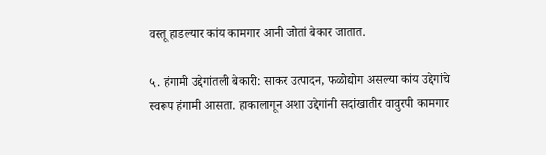वस्तू हाडल्यार कांय कामगार आनी जोतां बेकार जातात.

५. हंगामी उद्देगांतली बेकारी: साकर उत्पादन, फळोद्योग असल्या कांय उद्देगांचे स्वरूप हंगामी आसता. हाकालागून अशा उद्देगांनी सदांखातीर वावुरपी कामगार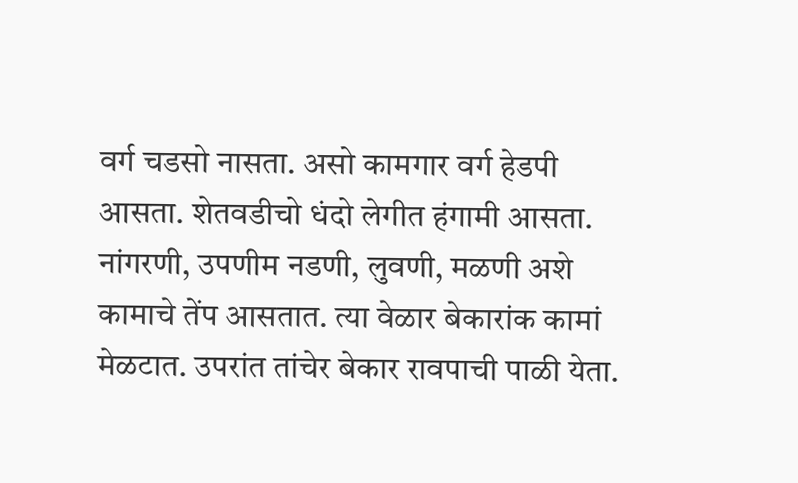वर्ग चडसो नासता. असो कामगार वर्ग हेडपी आसता. शेतवडीचो धंदो लेगीत हंगामी आसता. नांगरणी, उपणीम नडणी, लुवणी, मळणी अशे कामाचे तेंप आसतात. त्या वेळार बेकारांक कामां मेळटात. उपरांत तांचेर बेकार रावपाची पाळी येता.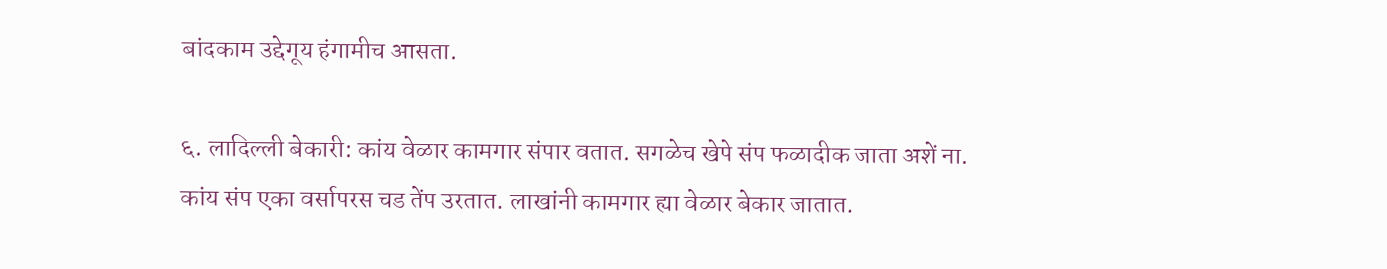बांदकाम उद्देगूय हंगामीच आसता.

६. लादिल्ली बेकारी: कांय वेळार कामगार संपार वतात. सगळेच खेपे संप फळादीक जाता अशें ना. कांय संप एका वर्सापरस चड तेंप उरतात. लाखांनी कामगार ह्या वेळार बेकार जातात.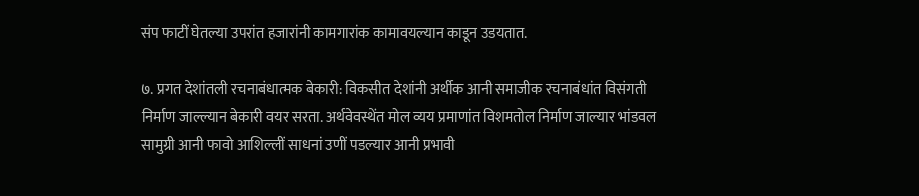संप फाटीं घेतल्या उपरांत हजारांनी कामगारांक कामावयल्यान काडून उडयतात.

७. प्रगत देशांतली रचनाबंधात्मक बेकारी: विकसीत देशांनी अर्थीक आनी समाजीक रचनाबंधांत विसंगती निर्माण जाल्ल्यान बेकारी वयर सरता. अर्थवेवस्थेंत मोल व्यय प्रमाणांत विशमतोल निर्माण जाल्यार भांडवल सामुग्री आनी फावो आशिल्लीं साधनां उणीं पडल्यार आनी प्रभावी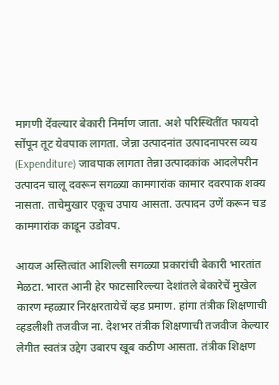मागणी देंवल्यार बेकारी निर्माण जाता. अशे परिस्थितींत फायदो सोंपून तूट येवपाक लागता. जेन्ना उत्पादनांत उत्पादनापरस व्यय (Expenditure) जावपाक लागता तेन्ना उत्पादकांक आदलेपरीन उत्पादन चालू दवरून सगळ्या कामगारांक कामार दवरपाक शक्य नासता. ताचेमुखार एकूच उपाय आसता. उत्पादन उणें करून चड कामगारांक काडून उडोवप.

आयज अस्तित्वांत आशिल्ली सगळ्या प्रकारांची बेकारी भारतांत मेळटा. भारत आनी हेर फाटसारिल्ल्या देशांतले बेकारेचें मुखेल कारण म्हळ्यार निरक्षरतायेचें व्हड प्रमाण. हांगा तंत्रीक शिक्षणाची व्हडलीशी तजवीज ना. देशभर तंत्रीक शिक्षणाची तजवीज केल्यार लेगीत स्वतंत्र उद्देग उबारप खूब कठीण आसता. तंत्रीक शिक्षण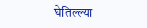घेतिल्ल्या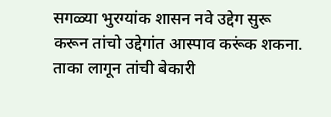सगळ्या भुरग्यांक शासन नवे उद्देग सुरू करून तांचो उद्देगांत आस्पाव करूंक शकना. ताका लागून तांची बेकारी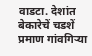वाडटा. देशांत बेकारेचें चडशें प्रमाण गांवगिर्‍या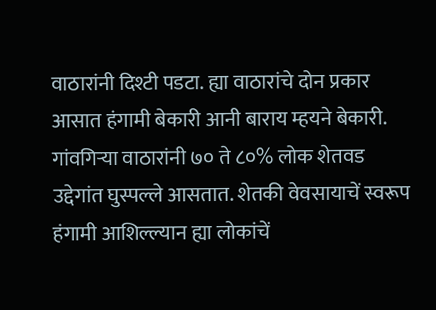वाठारांनी दिश्टी पडटा. ह्या वाठारांचे दोन प्रकार आसात हंगामी बेकारी आनी बाराय म्हयने बेकारी. गांवगिर्‍या वाठारांनी ७० ते ८०% लोक शेतवड उद्देगांत घुस्पल्ले आसतात. शेतकी वेवसायाचें स्वरूप हंगामी आशिल्ल्यान ह्या लोकांचें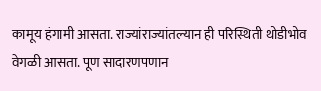कामूय हंगामी आसता. राज्यांराज्यांतल्यान ही परिस्थिती थोडीभोव वेगळी आसता. पूण सादारणपणान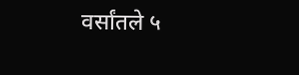वर्सांतले ५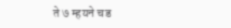ते ७ म्हयने चड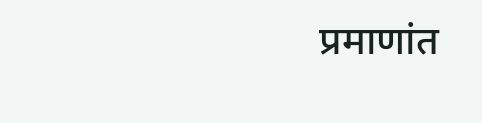प्रमाणांत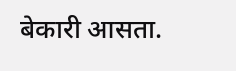बेकारी आसता.